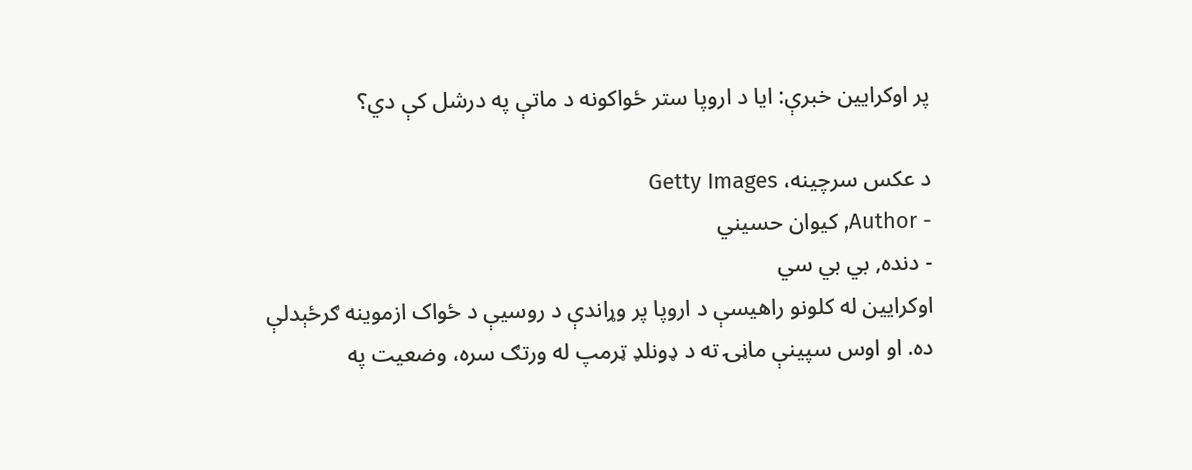پر اوکرایین خبرې: ایا د اروپا ستر ځواکونه د ماتې په درشل کې دي؟

د عکس سرچینه، Getty Images
- Author, کیوان حسیني
- دنده, بي بي سي
اوکرایین له کلونو راهیسې د اروپا پر وړاندې د روسیې د ځواک ازموینه ګرځېدلې ده. او اوس سپینې ماڼۍ ته د ډونلډ ټرمپ له ورتګ سره، وضعیت په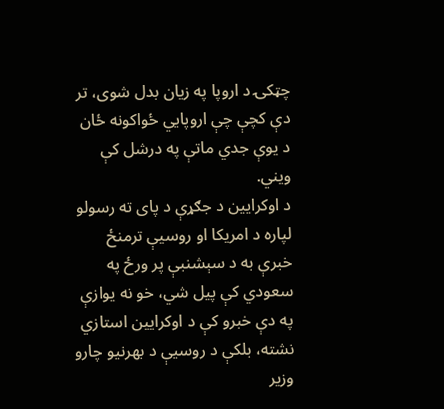چټکۍ د اروپا په زیان بدل شوی، تر دې کچې چې اروپایي ځواکونه ځان د یوې جدي ماتې په درشل کې ویني.
د اوکرایین د جګړې د پای ته رسولو لپاره د امریکا او روسیې ترمنځ خبرې به د سېشنبې پر ورځ په سعودي کې پیل شي، خو نه یوازې په دې خبرو کې د اوکرایین استازي نشته، بلکې د روسیې د بهرنیو چارو وزیر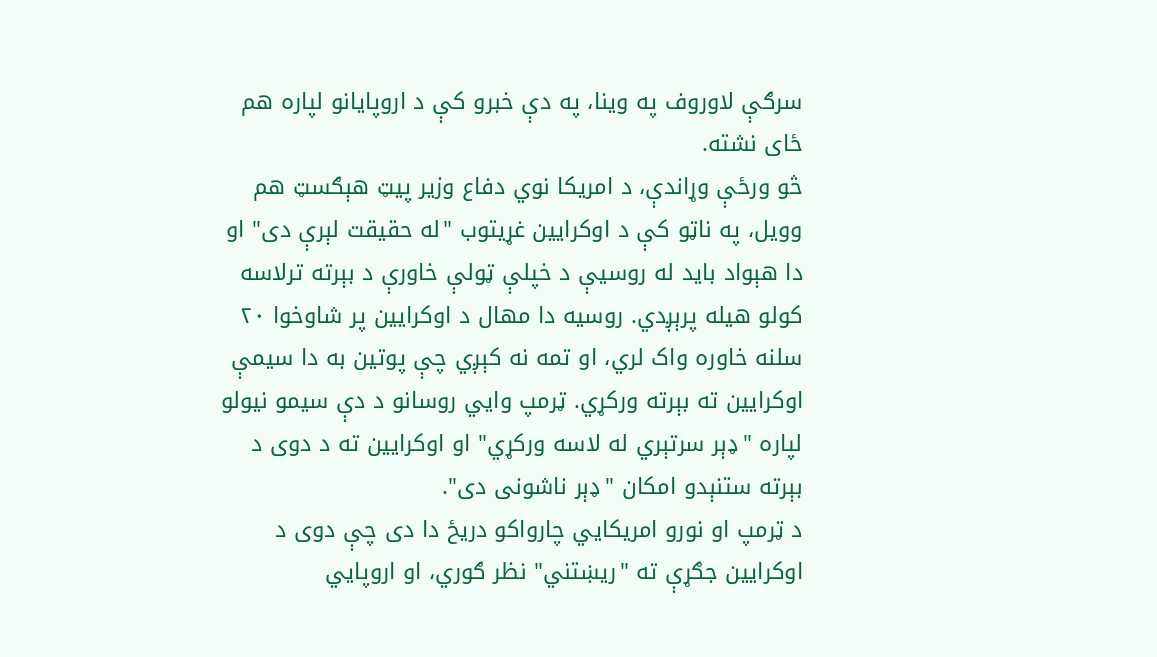سرګې لاوروف په وینا، په دې خبرو کې د اروپایانو لپاره هم ځای نشته.
څو ورځې وړاندې، د امریکا نوي دفاع وزیر پیټ هېګسټ هم وویل، په ناټو کې د اوکرایین غړیتوب "له حقیقت لېرې دی" او دا هېواد باید له روسیې د خپلې ټولې خاورې د بېرته ترلاسه کولو هیله پرېږدي. روسیه دا مهال د اوکرایین پر شاوخوا ۲۰ سلنه خاوره واک لري، او تمه نه کېږي چې پوتین به دا سیمې اوکرایین ته بېرته ورکړي. ټرمپ وايي روسانو د دې سیمو نیولو لپاره "ډېر سرتېري له لاسه ورکړي" او اوکرایین ته د دوی د بېرته ستنېدو امکان "ډېر ناشونی دی".
د ټرمپ او نورو امریکايي چارواکو دریځ دا دی چې دوی د اوکرایین جګړې ته "ریښتني" نظر ګوري، او اروپایي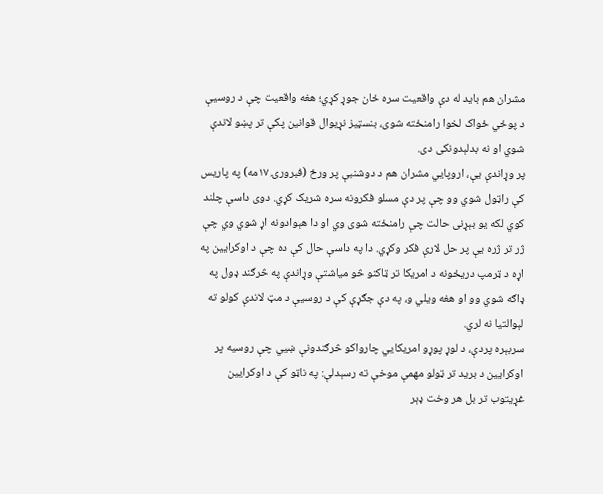مشران هم باید له دې واقعیت سره ځان جوړ کړي؛ هغه واقعیت چې د روسیې د پوځي ځواک لخوا رامنځته شوی، بنسټیز نړیوال قوانین پکې تر پښو لاندې شوي او نه بدلېدونکی دی.
پر وړاندې یې، اروپايي مشران هم د دوشنبې پر ورځ (فبرورۍ ۱۷مه) په پاریس کې راټول شوي وو چې پر دې مسلو فکرونه سره شریک کړي. دوی داسې چلند کوي لکه یو بېړنی حالت چې رامنځته شوی وي او دا هېوادونه اړ شوي وي چې ژر تر ژره یې پر حل لارې فکر وکړي. دا په داسې حال کې ده چې د اوکرایین په اړه د ټرمپ دریځونه د امریکا تر ټاکنو څو میاشتې وړاندې په څرګند ډول په ډاګه شوي وو او هغه ویلي و، په دې جګړې کې د روسیې د مټ لاندې کولو ته لېوالتیا نه لري.
سربېره پردې، د لوړ پوړو امریکايي چارواکو څرګندونې ښيي چې روسیه پر اوکرایین د برید تر ټولو مهمې موخې ته رسېدلې: په ناټو کې د اوکرایین غړیتوب تر بل هر وخت ډېر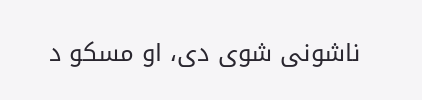ناشونی شوی دی، او مسکو د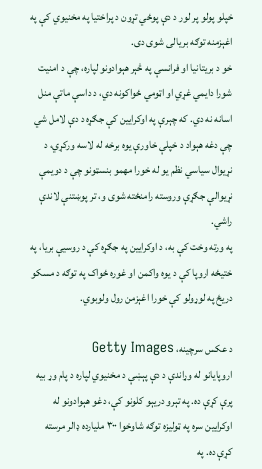خپلو پولو پر لور د دې پوځي تړون د پراختیا په مخنیوي کې په اغېزمنه توګه بریالی شوی دی.
خو د بریتانیا او فرانسې په څېر هېوادونو لپاره، چې د امنیت شورا دایمي غړي او اټومي ځواکونه دي، د داسې ماتې منل اسانه نه دي. که چېرې په اوکرایین کې جګړه د دې لامل شي چې دغه هېواد د خپلې خاورې یوه برخه له لاسه ورکړي، د نړیوال سیاسي نظم یو له خورا مهمو بنسټونو چې د دویمې نړیوالې جګړې وروسته رامنځته شوی و، تر پوښتنې لاندې راشي.
په ورته وخت کې به، د اوکرایین په جګړه کې د روسیې بریا، په ختیځه اروپا کې د یوه واکمن او غوره ځواک په توګه د مسکو دریځ په لوړولو کې خورا اغېزمن رول ولوبوي.

د عکس سرچینه، Getty Images
اروپایانو له وړاندې د دې پېښې د مخنیوي لپاره د پام وړ بیه پرې کړې ده. په تېرو دریېو کلونو کې، دغو هېوادونو له اوکرایین سره په ټولیزه توګه شاوخوا ۳۰۰ ملیارده ډالر مرسته کړې ده. په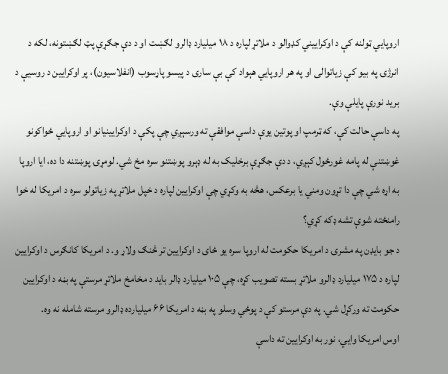اروپايي ټولنه کې د اوکراییني کډوالو د ملاتړ لپاره د ۱۸ میلیارد ډالرو لګښت او د دې جګړې پټ لګښتونه، لکه د انرژۍ په بیو کې زیاتوالی او په هر اروپايي هېواد کې بې ساری د پیسو پاړسوب (انفلاسیون)، پر اوکرایین د روسیې د برید نورې پایلې وې.
په داسې حالت کې، که ټرمپ او پوتین یوې داسې موافقې ته ورسېږي چې پکې د اوکرایینیانو او اروپايي ځواکونو غوښتنې له پامه غورځول کېږي، د دې جګړې برخلیک به له ډېرو پوښتنو سره مخ شي. لومړۍ پوښتنه دا ده، ایا اروپا به اړه شي چې دا تړون ومني یا برعکس، هڅه به وکړي چې اوکرایین لپاره د خپل ملاتړ په زیاتولو سره د امریکا له خوا رامنځته شوې تشه ډکه کړي؟
د جو بایډن په مشرۍ د امریکا حکومت له اروپا سره یو ځای د اوکرایین تر څنګ ولاړ و. د امریکا کانګرس د اوکرایین لپاره د ۱۷۵ میلیارد ډالرو ملاتړ بسته تصویب کړه، چې ۱۰۵ میلیارد ډالر باید د مخامخ ملاتړ مرستې په بڼه د اوکرایین حکومت ته ورکړل شي. په دې مرستو کې د پوځي وسلو په بڼه د امریکا ۶۶ میلیارده ډالرو مرسته شامله نه وه.
اوس امریکا وايي، نور به اوکرایین ته داسې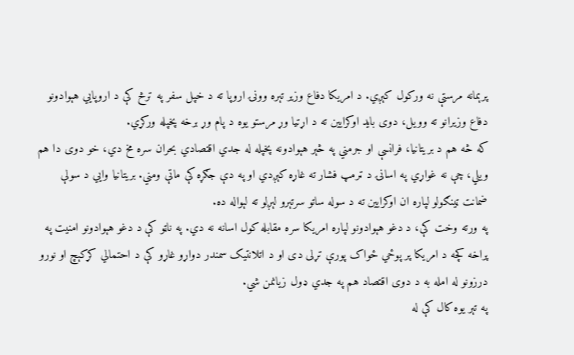پرېمانه مرستې نه ورکول کېږي. د امریکا دفاع وزیر تېره وونۍ اروپا ته د خپل سفر په ترڅ کې د اروپايي هېوادونو دفاع وزیرانو ته وویل، دوی باید اوکرایین ته د اړتیا وړ مرستو یوه د پام وړ برخه پخپله ورکړي.
که څه هم د بریتانیا، فرانسې او جرمني په څېر هېوادونه پخپله له جدي اقتصادي بحران سره مخ دي، خو دوی دا هم ویلي، چې نه غواړي په اسانۍ د ټرمپ فشار ته غاړه کېږدي او په دې جګړه کې ماتې ومني. بریتانیا وايي د سولې ضمانت ټینګولو لپاره ان اوکرایین ته د سوله ساتو سرتېرو لېږلو ته لېواله ده.
په ورته وخت کې، د دغو هېوادونو لپاره امریکا سره مقابله کول اسانه نه دي. په ناټو کې د دغو هېوادونو امنیت په پراخه کچه د امریکا پر پوځي ځواک پورې تړلی دی او د اتلانتیک سمندر دواړو غاړو کې د احتمالي کړکېچ او نورو درزونو له امله به د دوی اقتصاد هم په جدي ډول زیانمن شي.
په تېر یوه کال کې له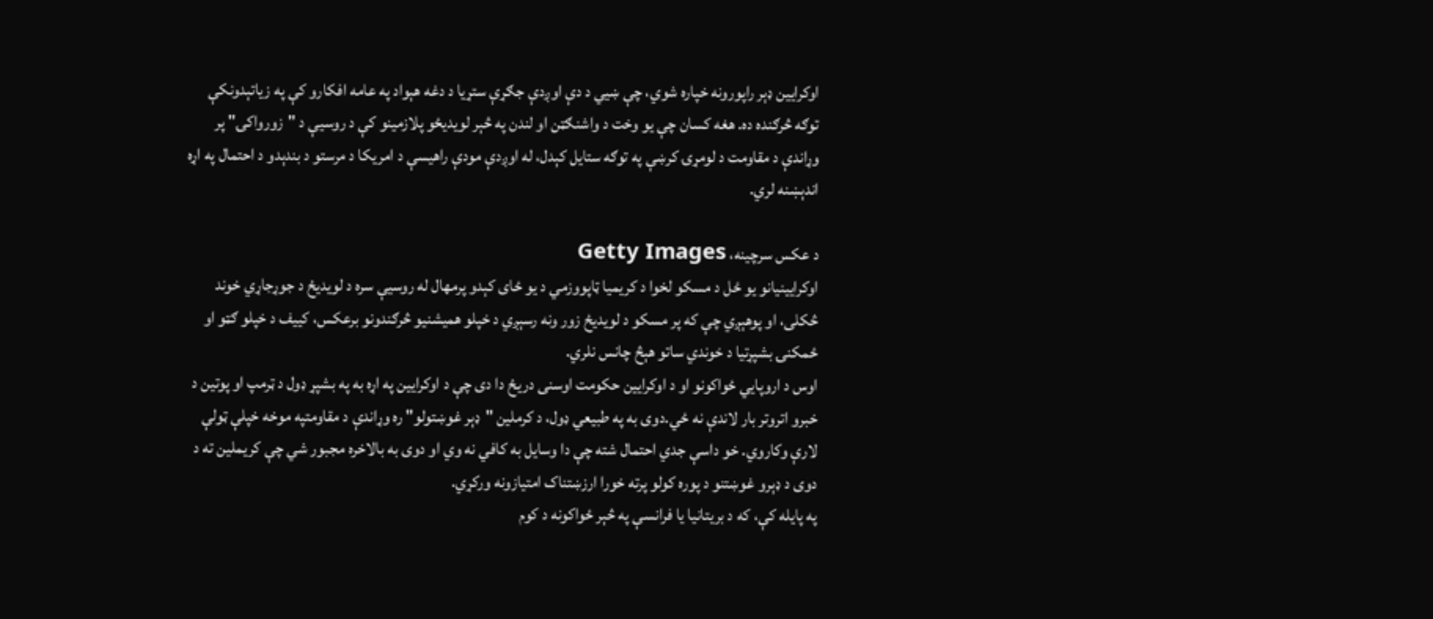اوکرایین ډېر راپورونه خپاره شوي، چې ښيي د دې اوږدې جګړې ستړیا د دغه هېواد په عامه افکارو کې په زیاتېدونکې توګه څرګنده ده. هغه کسان چې یو وخت د واشنګټن او لندن په څېر لویدیځو پلازمینو کې د روسیې د "زورواکۍ" پر وړاندې د مقاومت د لومړۍ کرښې په توګه ستایل کېدل، له اوږدې مودې راهیسې د امریکا د مرستو د بندېدو د احتمال په اړه اندېښنه لري.

د عکس سرچینه، Getty Images
اوکرایینیانو یو ځل د مسکو لخوا د کریمیا ټاپووزمي د یو ځای کېدو پرمهال له روسیې سره د لویدیځ د جوړجاړي خوند څکلی، او پوهېږي چې که پر مسکو د لویدیځ زور ونه رسېږي د خپلو همیشنیو څرګندونو برعکس، کییف د خپلو ګټو او ځمکنۍ بشپړتیا د خوندي ساتو هېڅ چانس نلري.
اوس د اروپايي ځواکونو او د اوکرایین حکومت اوسنی دریځ دا دی چې د اوکرایین په اړه به په بشپړ ډول د ټرمپ او پوتین د خبرو اتروتر بار لاندې نه ځي.دوی به په طبیعي ډول، د کرملین "ډېر غوښتولو" ره وړاندې د مقاومتپه موخه خپلې ټولې لارې وکاروي. خو داسې جدي احتمال شته چې دا وسایل به کافي نه وي او دوی به بالاخره مجبور شي چې کریملین ته د دوی د ډېرو غوښتنو د پوره کولو پرته خورا ارزښتناک امتیازونه ورکړي.
په پایله کې، که د بریتانیا یا فرانسې په څېر ځواکونه د کوم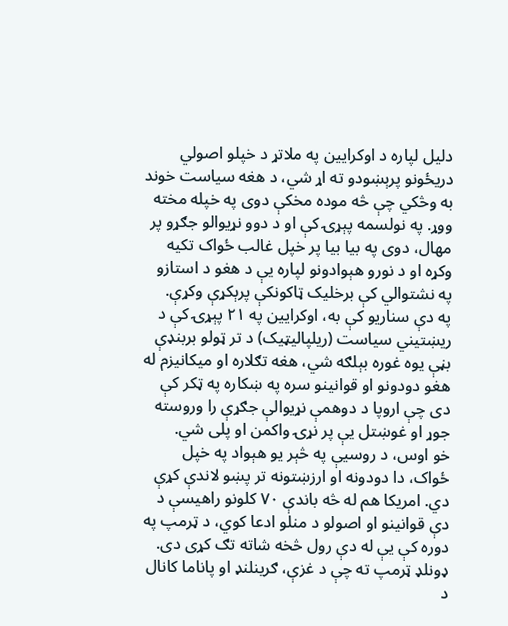دلیل لپاره د اوکرایین په ملاتړ د خپلو اصولي دریځونو پرېښودو ته اړ شي، د هغه سیاست خوند به وڅکي چې څه موده مخکې دوی په خپله مخته ووړ. په نولسمه پېړۍ کې او د دوو نړیوالو جګړو پر مهال، دوی په بیا بیا پر خپل غالب ځواک تکیه وکړه او د نورو هېوادونو لپاره یې د هغو د استازو په نشتوالي کې برخلیک ټاکونکې پرېکړې وکړې.
په دې سناریو کې به، اوکرایین په ۲۱ پېړۍ کې د ریښتیني سیاست (ریلپالیټیک) د تر ټولو بربنډې بڼې یوه غوره بېلګه شي، هغه تګلاره او میکانیزم له هغو دودونو او قوانینو سره په ښکاره په ټکر کې دی چې اروپا د دوهمې نړیوالې جګړې را وروسته جوړ او غوښتل یې پر نړۍ واکمن او پلی شي.
خو اوس، د روسیې په څېر یو هېواد په خپل ځواک، دا دودونه او ارزښتونه تر پښو لاندې کړې دي. امریکا هم له څه باندې ۷۰ کلونو راهیسې د دې قوانینو او اصولو د منلو ادعا کوي، د ټرمپ په دوره کې یې له دې رول څخه شاته تګ کړی دی. ډونلډ ټرمپ ته چې د غزې، ګرینلنډ او پاناما کانال د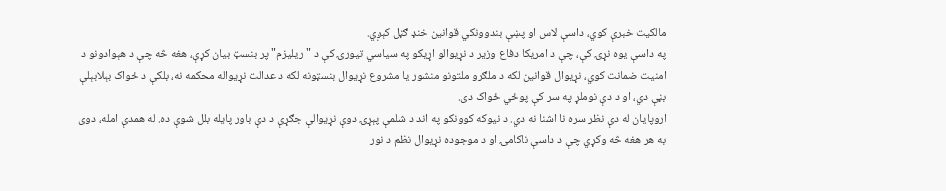مالکیت خبرې کوي، داسې لاس او پښې بندوونکي قوانین خنډ ګڼل کېږي.
په داسې یوه نړۍ کې، چې د امریکا دفاع وزیر د نړیوالو اړیکو په سیاسي تیورۍ کې د "ریلیزم" پر بنسټ بیان کړې، هغه څه چې د هېوادونو د امنیت ضمانت کوي، نړیوال قوانین لکه د ملګرو ملتونو منشور یا مشروع نړیوال بنسټونه لکه د عدالت نړیواله محکمه نه، بلکې د ځواک بېلابېلې بڼې دي، او د دې نوملړ په سر کې پوځي ځواک دی.
اروپایان له دې نظر سره نا اشنا نه دي. د نیوکه کوونکو په اند د شلمې پېړۍ دوې نړیوالې جګړې د دې باور پایله بلل شوې ده. له همدې امله، دوی به هر هغه څه وکړي چې د داسې ناکامۍ او د موجوده نړیوال نظم د نور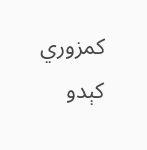کمزوري کېدو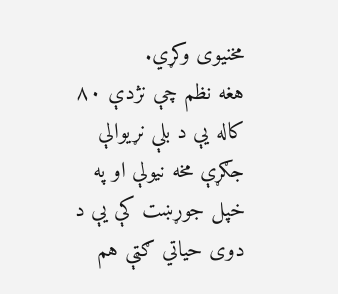مخنیوی وکړي.
هغه نظم چې نژدې ۸۰ کاله یې د بلې نړیوالې جګړې مخه نیولې او په خپل جوړښت کې یې د دوی حیاتي ګټې هم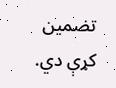تضمین کړې دي.